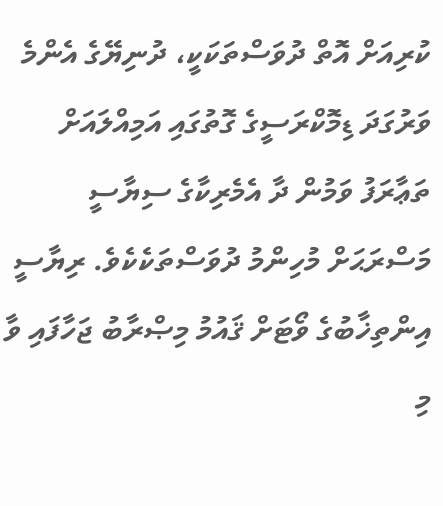ކުރިއަށް އޮތް ދުވަސްތަކަކީ، ދުނިޔޭގެ އެންމެ ވަރުގަދަ ޑިމޮކްރަސީގެ ގޮތުގައި އަމިއްލައަށް ތަޢާރަފު ވަމުން ދާ އެމެރިކާގެ ސިޔާސީ މަސްރަޙަށް މުހިންމު ދުވަސްތަކެކެވެ. ރިޔާސީ އިންތިޚާބުގެ ވޯޓަށް ޤައުމު މިޞްރާބު ޖަހާފައި ވާ މި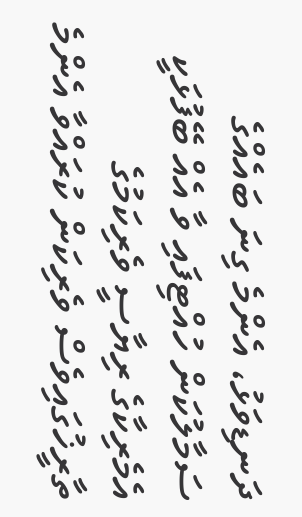ދަނޑިވަޅު، އެންމެ ގިނަ ބައެއްގެ ސަމާލުކަން ހުއްޓިފައި ވާ އެއް ބޭފުޅަކީ އެމެރިކާގެ ރިޔާސީ ވެރިކަމުގެ ތާރީޚުގައިވެސް ވެރިކަން ކުރައްވާ އެންމެ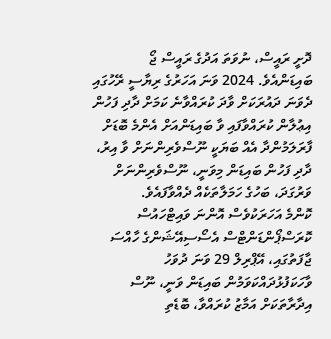ދޮށީ ރައީސް، ނުވަތަ އަދުގެ ރައީސް ޖޯ ބައިޑަންއެވެ. 2024 ވަނަ އަހަރުގެ ރިޔާސީ ރޭހުގައި ދެވަނަ ދައުރަކަށް ވާދަ ކުރައްވާނެ ކަމަށް ދާދި ފަހުން އިޢުލާން ކުރައްވާފައި ވާ ބައިޑަންއަށް އެންމެ ބޮޑަށް ފާރަލަމުންދާ އެއް ބަޔަކީ ނޫސްވެރިންނަށް ވާ އިރު، ދާދި ފަހުން ބައިޑަން މިވަނީ، ނޫސްވެރިންނަށް ވަރުގަދަ، ބަހުގެ ހަމަލާތަކެއް ދެއްވާފައެވެ.
ކޮންމެ އަހަރަކުވެސް އޮންނަ ވައިޓްހައުސް ކޮރަސްޕޯންޑަންޓްސް އެސޯސިއޭޝަންގެ ހާއްސަ ޖާފަތުގައި، އޭޕްރިލް 29 ވަނަ ދުވަހު ވާހަކަފުޅުދައްކަވަމުން ބައިޑަން ވަނީ، ނޫސް އިދާރާތަކަށް އަމާޒު ކުރައްވާ، ބޮޑެތި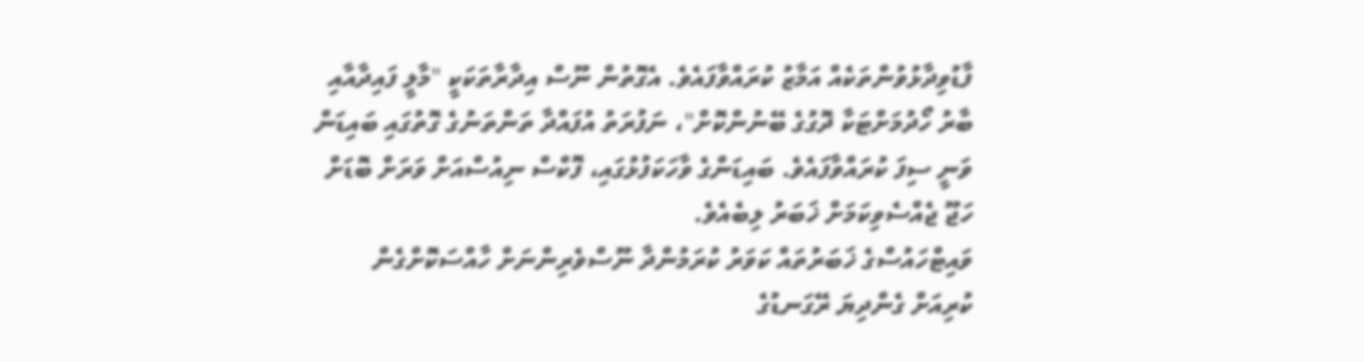ފާޑުވިދާޅުވުންތަކެއް އަމާޒު ކުރައްވާފައެވެ. އެގޮތުން ނޫސް އިދާރާތަކަކީ "މާލީ ފައިދާއާއި ބާރު ހޯދުމަށްޓަކާ ދޮގުގެ ބޭނުންކޮށް"، ނަފުރަތު އުފައްދާ ތަންތަނުގެ ގޮތުގައި ބައިޑަން ވަނީ ސިފަ ކުރައްވާފައެވެ. ބައިޑަންގެ ވާހަކަފުޅުގައި، ފޮކްސް ނިއުސްއަށް ވަރަށް ބޮޑަށް ހަޖޫ ޖެއްސެވިކަމަށް ޚަބަރު ލިބެއެވެ.
ވައިޓްހައުސްގެ ޚަބަރުތައް ކަވަރު ކުރަމުންދާ ނޫސްވެރިންނަށް ހާއްސަކޮށްގެން ކުރިއަށް ގެންދިޔަ ރޭގަނޑުގެ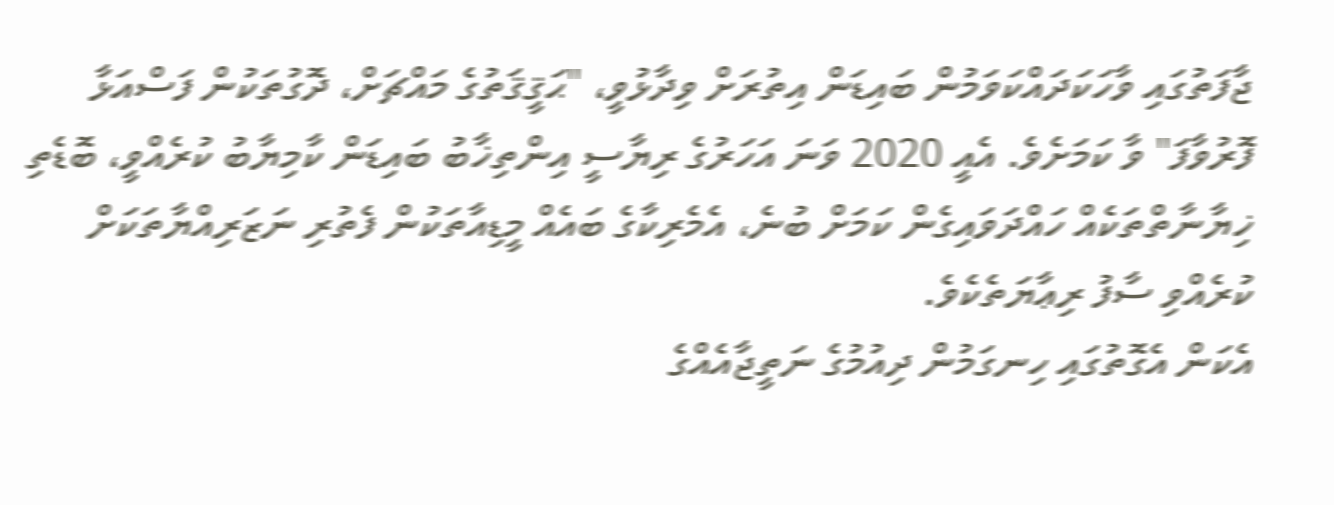ޖާފަތުގައި ވާހަކަދައްކަވަމުން ބައިޑަން އިތުރަށް ވިދާޅުވީ، "ޙަޤީޤަތުގެ މައްޗަށް، ދޮގުތަކުން ފަސްއަޅާ ފޮރުވާފަ" ވާ ކަމަށެވެ. އެއީ 2020 ވަނަ އަހަރުގެ ރިޔާސީ އިންތިޚާބު ބައިޑަން ކާމިޔާބު ކުރެއްވީ، ބޮޑެތި ޚިޔާނާތްތަކެއް ހައްދަވައިގެން ކަމަށް ބުނެ، އެމެރިކާގެ ބައެއް މީޑިއާތަކުން ފެތުރި ނަޒަރިއްޔާތަކަށް ކުރެއްވި ސާފު ރިޢާޔަތެކެވެ.
އެކަން އެގޮތުގައި ހިނގަމުން ދިއުމުގެ ނަތީޖާއެއްގެ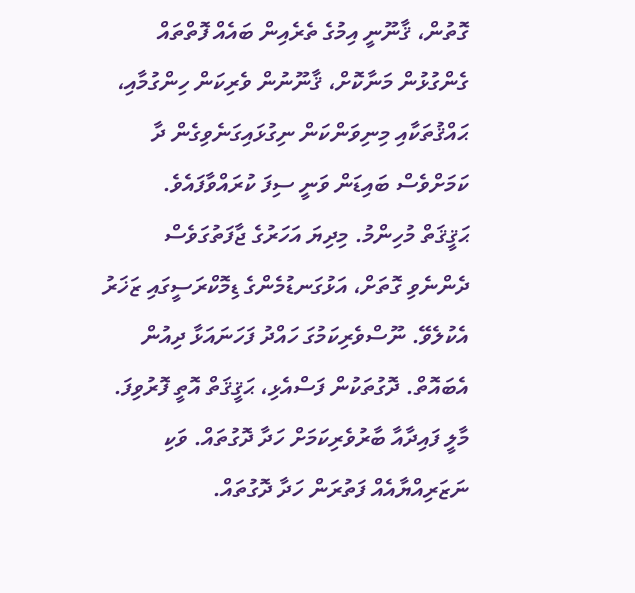ގޮތުން، ޤާނޫނީ އިމުގެ ތެރެއިން ބައެއް ފޮތްތައް ގެންގުޅުން މަނާކޮށް، ޤާނޫނުން ވެރިކަން ހިންގުމާއި، ޙައްޤުތަކާއި މިނިވަންކަން ނިގުޅައިގަނެވިގެން ދާ ކަމަށްވެސް ބައިޑަން ވަނީ ސިފަ ކުރައްވާފައެވެ.
ޙަޤީޤަތް މުހިންމު. މިދިޔަ އަހަރުގެ ޖާފަތުގަވެސް ދެންނެވި ގޮތަށް، އަޅުގަނޑުމެންގެ ޑިމޮކްރަސީގައި ޒަޚަރު އެކުލެވޭ. ނޫސްވެރިކަމުގަ ހައްދު ފަހަނައަޅާ ދިއުން އެބައޮތް. ދޮގުތަކުން ފަސްއެޅި، ޙަޤީޤަތް އޮތީ ފޮރުވިފަ. މާލީ ފައިދާއާ ބާރުވެރިކަމަށް ހަދާ ދޮގުތައް. ވަކި ނަޒަރިއްޔާއެއް ފަތުރަން ހަދާ ދޮގުތައް.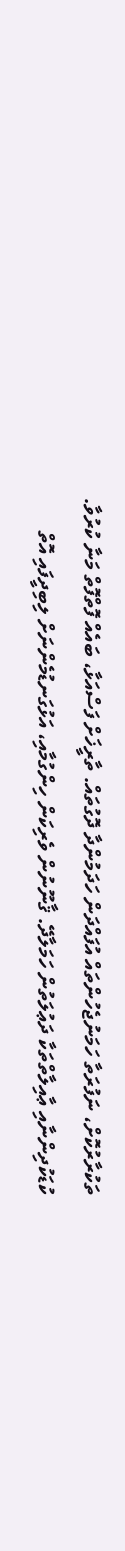ތަކުރާރުކޮށް، ނަފުރަތާ ހަމަނުޖެހުންތައް އުފައްދަން ހަދަމުންދާ ދޮގުތައް. ތާރީޚަށް ފަސްއަޅާ، ބައެއް ފޮތްފޮތް މަނާ ކުރުވާ. ކުޑަކުދިންނާއި ޢާއިލާތްތަކާ ދަޢުލަތުން ހަމަލާދޭ. ޤާނޫނުން ވެރިކަން ހިންގުމާއި، އަޅުގަނޑުމެންނަށް ލިބިދީފައި އޮތް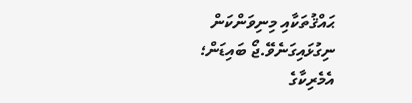ޙައްޤުތަކާއި މިނިވަންކަން ނިގުޅައިގަނެވޭ.ޖޯ ބައިޑަން؛ އެމެރިކާގެ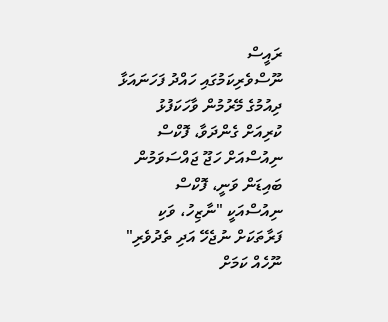ރައީސް
ނޫސްވެރިކަމުގައި ހައްދު ފަހަނައަޅާ ދިއުމުގެ މޭރުމުން ވާހަކަފުޅު ކުރިއަށް ގެންދަވާ، ފޮކްސް ނިއުސްއަށް ހަޖޫ ޖައްސަވަމުން ބައިޑަން ވަނީ، ފޮކްސް ނިއުސްއަކީ "ނާޒިހު، ވަކި ފަރާތަކަށް ނުޖެހޭ އަދި ތެދުވެރި" ނޫހެއް ކަމަށް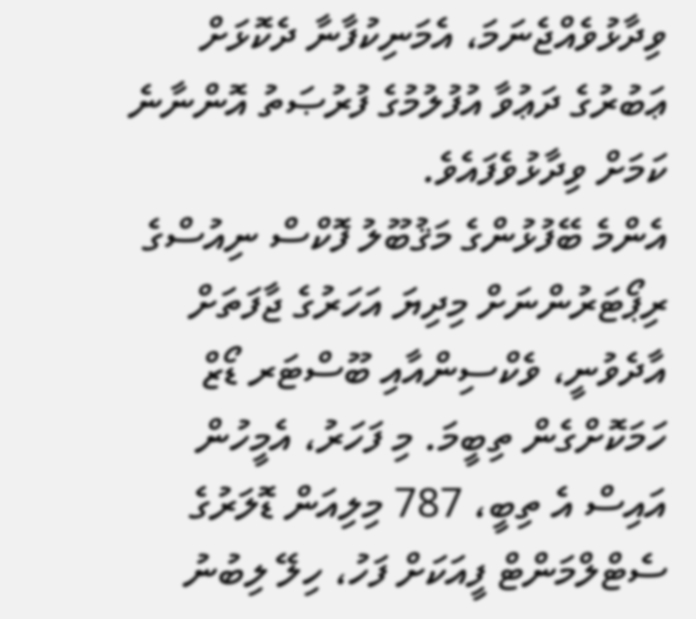ވިދާޅުވެއްޖެނަމަ، އެމަނިކުފާނާ ދެކޮޅަށް ޢަބުރުގެ ދަޢުވާ އުފުލުމުގެ ފުރުޞަތު އޮންނާނެ ކަމަށް ވިދާޅުވެފައެވެ.
އެންމެ ބޭފުޅުންގެ މަޤުބޫލު ފޮކްސް ނިއުސްގެ ރިޕޯޓަރުންނަށް މިދިޔަ އަހަރުގެ ޖާފަތަށް އާދެވުނީ، ވެކްސިންއާއި ބޫސްޓަރ ޑޯޒް ހަމަކޮށްގެން ތިބީމަ. މި ފަހަރު، އެމީހުން އައިސް އެ ތިބީ، 787 މިލިއަން ޑޮލަރުގެ ސެޓްލްމަންޓް ފީއަކަށް ފަހު، ހިލޭ ލިބުނު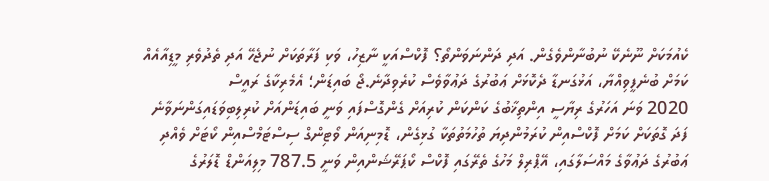ކެއުމަކަށް ނޫނެކޭ ނުބުނާންވެގެން. އަދި ދަންނަވަންތޯ؟ ފޮކްސްއަކީ ނާޒިހު، ވަކި ފަރާތަކަށް ނުޖެހޭ އަދި ތެދުވެރި މީޑިއާއެއް ކަމަށް ބުނެފީވިއްޔާ، އަޅުގަނޑާ ދެކޮޅަށް ޢަބުރުގެ ދަޢުވާވެސް ކުރެވިދާނެ.ޖޯ ބައިޑަން؛ އެމެރިކާގެ ރައީސް
2020 ވަނަ އަހަރުގެ ރިޔާސީ އިންތިޚާބުގެ ކަންކަން ކުރިއަށް ގެންގޮސްފައި ވަނީ ބައިޑަންއަށް ކުރިލިބިވަޑައިގަންނަވާނެ ފަދަ ގޮތަކަށް ކަމަށް ފޮކްސްއިން ކުރަމުންދިޔަ ތުހުމަތުތަކާ ގުޅިގެން، ޑޮމިނިއަން ވޯޓިންގް ސިސްޓަމްސްއިން ކޯޓަށް ވެއްދި ޢަބުރުގެ ދަޢުވާގެ މައްސަލާގައި، އޭޕްރިލް މަހުގެ ތެރޭގައި ފޮކްސް ކޯޕަރޭޝަންއިން ވަނީ 787.5 މިލިއަންޑް ޑޮލަރުގެ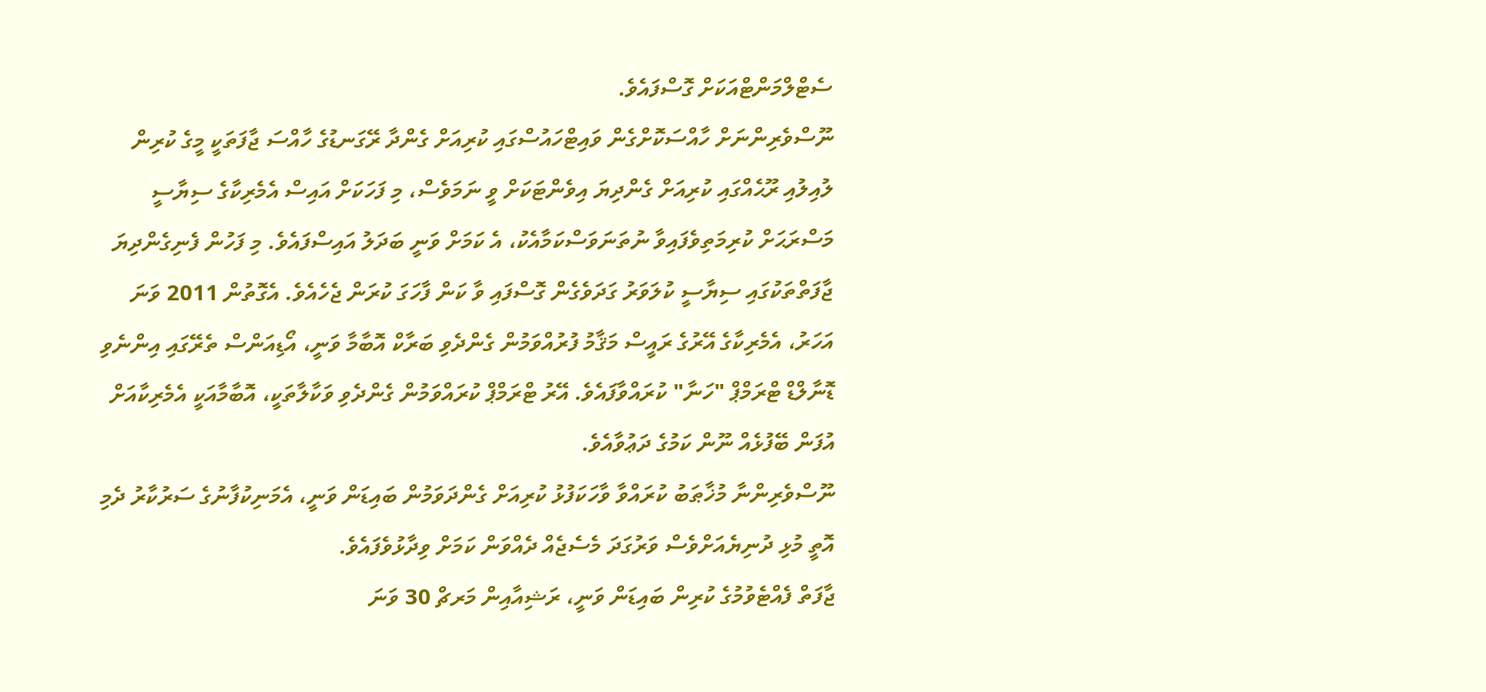ސެޓްލްމަންޓްއަކަށް ގޮސްފައެވެ.
ނޫސްވެރިންނަށް ހާއްސަކޮށްގެން ވައިޓްހައުސްގައި ކުރިއަށް ގެންދާ ރޭގަނޑުގެ ހާއްސަ ޖާފަތަކީ މީގެ ކުރިން ލުއިލުއި ރޫޙެއްގައި ކުރިއަށް ގެންދިޔަ އިވެންޓަކަށް ވީ ނަމަވެސް، މި ފަހަކަށް އައިސް އެމެރިކާގެ ސިޔާސީ މަސްރަޙަށް ކުރިމަތިވެފައިވާ ނުތަނަވަސްކަމާއެކު، އެ ކަމަށް ވަނީ ބަދަލު އައިސްފައެވެ. މި ފަހުން ފެނިގެންދިޔަ ޖާފަތްތަކުގައި ސިޔާސީ ކުލަވަރު ގަދަވެގެން ގޮސްފައި ވާ ކަން ފާހަގަ ކުރަން ޖެހެއެވެ. އެގޮތުން 2011 ވަނަ އަހަރު، އެމެރިކާގެ އޭރުގެ ރައީސް މަޤާމު ފުރުއްވަމުން ގެންދެވި ބަރާކް އޮބާމާ ވަނީ، އޯޑިއަންސް ތެރޭގައި އިންނެވި ޑޮނާލްޑް ޓްރަމްޕް "ހަނާ" ކުރައްވާފައެވެ. އޭރު ޓްރަމްޕް ކުރައްވަމުން ގެންދެވި ވަކާލާތަކީ، އޮބާމާއަކީ އެމެރިކާއަށް އުފަން ބޭފުޅެއް ނޫން ކަމުގެ ދަޢުވާއެވެ.
ނޫސްވެރިންނާ މުޚާޠަބު ކުރައްވާ ވާހަކަފުޅު ކުރިއަށް ގެންދަވަމުން ބައިޑަން ވަނީ، އެމަނިކުފާނުގެ ސަރުކާރު ދެމި އޮތީ މުޅި ދުނިޔެއަށްވެސް ވަރުގަދަ މެސެޖެއް ދެއްވަން ކަމަށް ވިދާޅުވެފައެވެ.
ޖާފަތް ފެއްޓެވުމުގެ ކުރިން ބައިޑަން ވަނީ، ރަޝިއާއިން މަރޗް 30 ވަނަ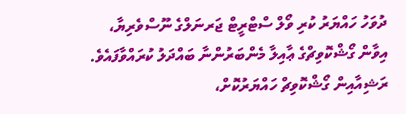ދުވަހު ހައްޔަރު ކުރި ވޯލް ސްޓްރީޓް ޖަރނަލްގެ ނޫސްވެރިޔާ، އިވާން ގޯޝްކޮވިޗްގެ ޢާއިލާ މެންބަރުންނާ ބައްދަލު ކުރައްވާފައެވެ. ރަޝިއާއިން ގޯޝްކޮވިޗް ހައްޔަރުކޮށް،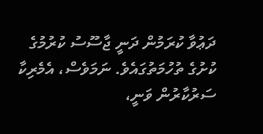ދަޢުވާ ކުރަމުން ދަނީ ޖާސޫސު ކުރުމުގެ ކުށުގެ ތުހުމަތުގައެވެ. ނަމަވެސް، އެމެރިކާ ސަރުކާރުން ވަނީ،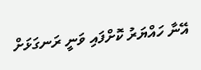އޭނާ ހައްޔަރު ކޮށްފައި ވަނީ ރަނގަޅަށް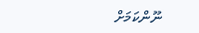ނޫންކަމަށް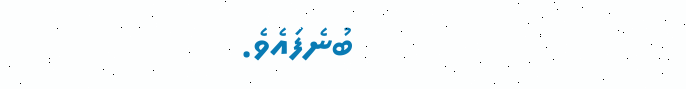ބުނެފައެވެ.